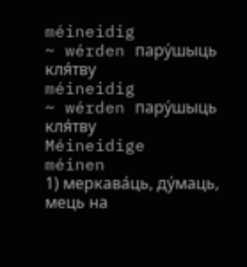méineidig
~ wérden пару́шыць кля́тву
méineidig
~ wérden пару́шыць кля́тву
Méineidige
méinen
1) меркава́ць, ду́маць, мець на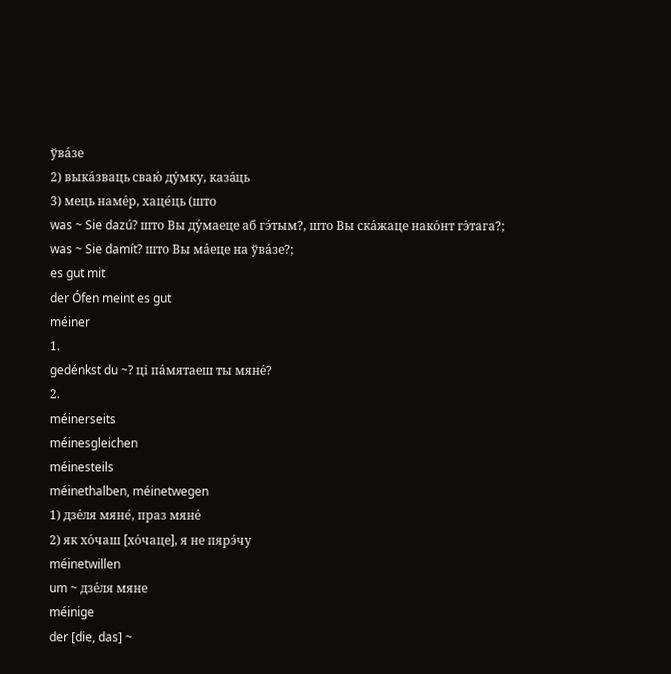ўва́зе
2) выка́зваць сваю́ ду́мку, каза́ць
3) мець наме́р, хаце́ць (што
was ~ Sie dazú? што Вы ду́маеце аб гэ́тым?, што Вы ска́жаце нако́нт гэ́тага?;
was ~ Sie damít? што Вы ма́еце на ўва́зе?;
es gut mit
der Ófen meint es gut
méiner
1.
gedénkst du ~? ці па́мятаеш ты мяне́?
2.
méinerseits
méinesgleichen
méinesteils
méinethalben, méinetwegen
1) дзе́ля мяне́, праз мяне́
2) як хо́чаш [хо́чаце], я не пярэ́чу
méinetwillen
um ~ дзе́ля мяне
méinige
der [die, das] ~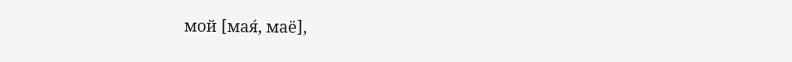мой [мая́, маё],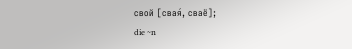свой [свая́, сваё];
die ~n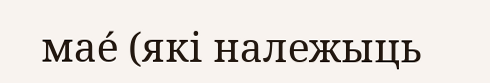мае́ (які належыць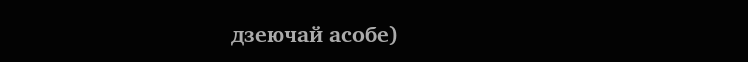дзеючай асобе)